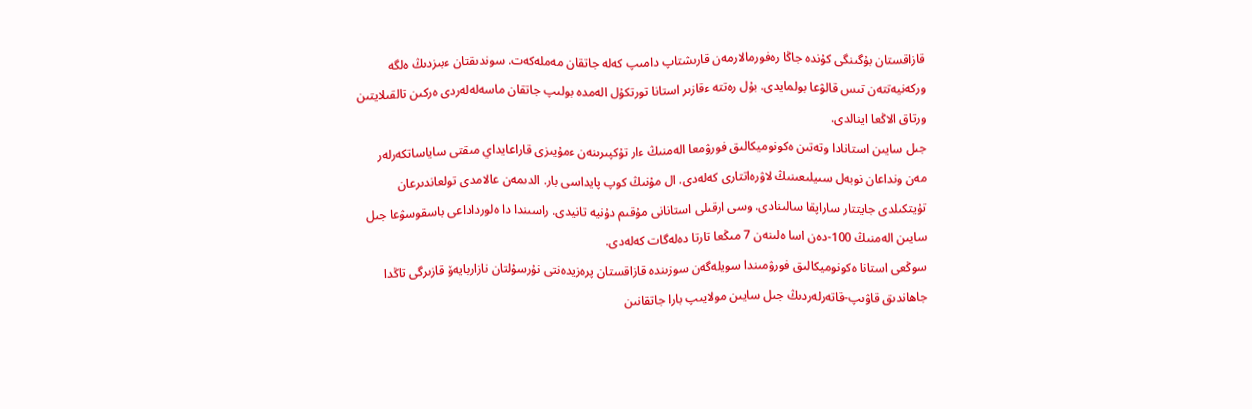قازاقستان بۇگىنگى كۇندە جاڭا رەفورمالارمەن قارىشتاپ دامىپ كەلە جاتقان مەملەكەت. سوندىقتان ءبىزدىڭ ەلگە وركەنيەتتەن تىس قالۋعا بولمايدى. بۇل رەتتە ءقازىر استانا تورتكۇل الەمدە بولىپ جاتقان ماسەلەلەردى ەركىن تالقىلايتىن ورتاق الاڭعا اينالدى.
جىل سايىن استانادا وتەتىن ەكونوميكالىق فورۋمعا الەمنىڭ ءار تۇكپىرىنەن ءمۇيىزى قاراعايداي مىقتى ساياساتكەرلەر مەن ونداعان نوبەل سىيلىعىنىڭ لاۋرەاتتارى كەلەدى. ال مۇنىڭ كوپ پايداسى بار. الدىمەن عالامدى تولعاندىرعان تۇيتكىلدى جايتتار ساراپقا سالىنادى. وسى ارقىلى استانانى مۇقىم دۇنيە تانيدى. راسىندا دا ەلورداداعى باسقوسۋعا جىل سايىن الەمنىڭ 100-دەن اسا ەلىنەن 7 مىڭعا تارتا دەلەگات كەلەدى.
سوڭعى استانا ەكونوميكالىق فورۋمىندا سويلەگەن سوزىندە قازاقستان پرەزيدەنتى نۇرسۇلتان نازاربايەۆ قازىرگى تاڭدا جاھاندىق قاۋىپ-قاتەرلەردىڭ جىل سايىن مولايىپ بارا جاتقانىن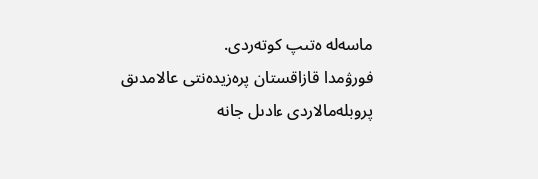ماسەلە ەتىپ كوتەردى.
فورۋمدا قازاقستان پرەزيدەنتى عالامدىق پروبلەمالاردى ءادىل جانە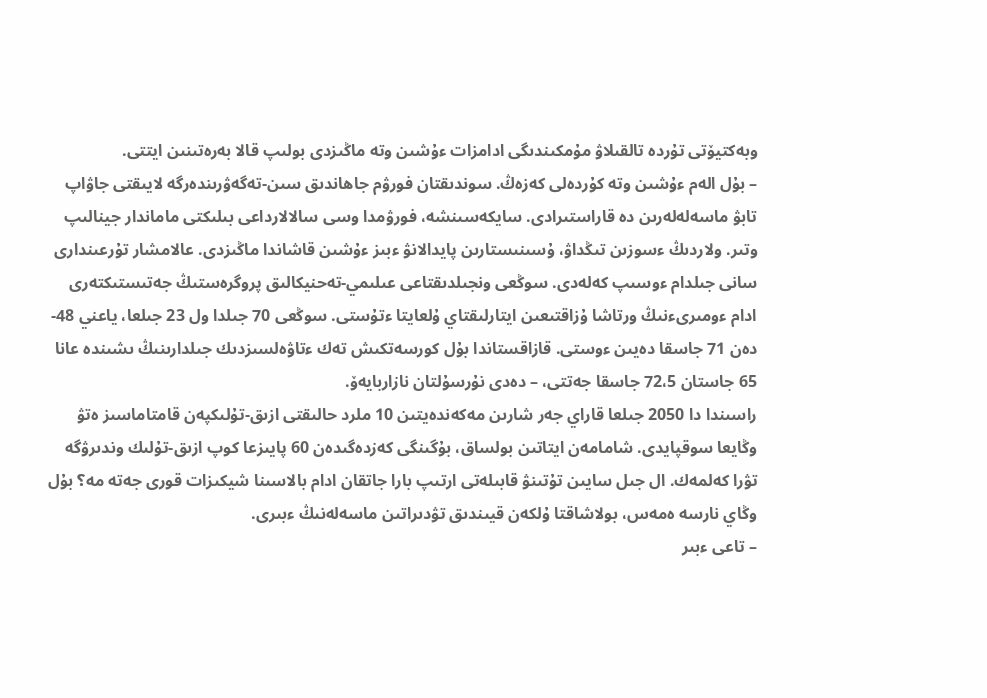وبەكتيۆتى تۇردە تالقىلاۋ مۇمكىندىگى ادامزات ءۇشىن وتە ماڭىزدى بولىپ قالا بەرەتىنىن ايتتى.
– بۇل الەم ءۇشىن وتە كۇردەلى كەزەڭ. سوندىقتان فورۋم جاھاندىق سىن-تەگەۋرىندەرگە لايىقتى جاۋاپ تابۋ ماسەلەلەرىن دە قاراستىرادى. سايكەسىنشە، فورۋمدا وسى سالالارداعى بىلىكتى ماماندار جينالىپ وتىر. ولاردىڭ ءسوزىن تىڭداۋ، ۇسىنىستارىن پايدالانۋ ءبىز ءۇشىن قاشاندا ماڭىزدى. عالامشار تۇرعىندارى سانى جىلدام ءوسىپ كەلەدى. سوڭعى ونجىلدىقتاعى عىلىمي-تەحنيكالىق پروگرەستىڭ جەتىستىكتەرى ادام ءومىرىءنىڭ ورتاشا ۇزاقتىعىن ايتارلىقتاي ۇلعايتا ءتۇستى. سوڭعى 70 جىلدا ول 23 جىلعا، ياعني 48-دەن 71 جاسقا دەيىن ءوستى. قازاقستاندا بۇل كورسەتكىش تەك ءتاۋەلسىزدىك جىلدارىنىڭ ىشىندە عانا 65 جاستان 72،5 جاسقا جەتتى، – دەدى نۇرسۇلتان نازاربايەۆ.
راسىندا دا 2050 جىلعا قاراي جەر شارىن مەكەندەيتىن 10 ملرد حالىقتى ازىق-تۇلىكپەن قامتاماسىز ەتۋ وڭايعا سوقپايدى. شامامەن ايتاتىن بولساق، بۇگىنگى كەزدەگىدەن 60 پايىزعا كوپ ازىق-تۇلىك وندىرۋگە تۋرا كەلمەك. ال جىل سايىن تۇتىنۋ قابىلەتى ارتىپ بارا جاتقان ادام بالاسىنا شيكىزات قورى جەتە مە؟ بۇل وڭاي نارسە ەمەس، بولاشاقتا ۇلكەن قيىندىق تۋدىراتىن ماسەلەنىڭ ءبىرى.
– تاعى ءبىر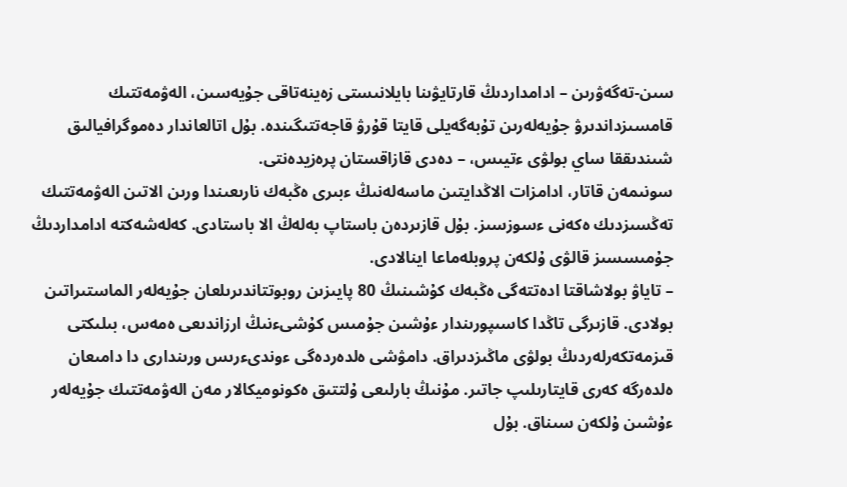سىن-تەگەۋرىن – ادامداردىڭ قارتايۋىنا بايلانىستى زەينەتاقى جۇيەسىن، الەۋمەتتىك قامسىزداندىرۋ جۇيەلەرىن تۇبەگەيلى قايتا قۇرۋ قاجەتتىگىندە. بۇل اتالعاندار دەموگرافيالىق شىندىققا ساي بولۋى ءتيىس، – دەدى قازاقستان پرەزيدەنتى.
سونىمەن قاتار، ادامزات الاڭدايتىن ماسەلەنىڭ ءبىرى ەڭبەك نارىعىندا ورىن الاتىن الەۋمەتتىك تەڭسىزدىك ەكەنى ءسوزسىز. بۇل قازىردەن باستاپ بەلەڭ الا باستادى. كەلەشەكتە ادامداردىڭ جۇمىسسىز قالۋى ۇلكەن پروبلەماعا اينالادى.
– تاياۋ بولاشاقتا ادەتتەگى ەڭبەك كۇشىنىڭ 80 پايىزىن روبوتتاندىرىلعان جۇيەلەر الماستىراتىن بولادى. قازىرگى تاڭدا كاسىپورىندار ءۇشىن جۇمىس كۇشىءنىڭ ارزاندىعى ەمەس، بىلىكتى قىزمەتكەرلەردىڭ بولۋى ماڭىزدىراق. دامۋشى ەلدەردەگى ءوندىءرىس ورىندارى دا دامىعان ەلدەرگە كەرى قايتارىلىپ جاتىر. مۇنىڭ بارلىعى ۇلتتىق ەكونوميكالار مەن الەۋمەتتىك جۇيەلەر ءۇشىن ۇلكەن سىناق. بۇل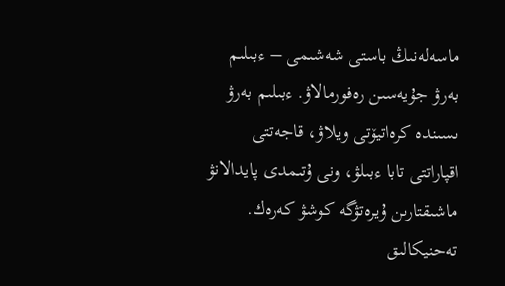ماسەلەنىڭ باستى شەشىمى – ءبىلىم بەرۋ جۇيەسىن رەفورمالاۋ. ءبىلىم بەرۋ ىسىندە كرەاتيۆتى ويلاۋ، قاجەتتى اقپاراتتى تابا ءبىلۋ، ونى ۇتىمدى پايدالانۋ ماشىقتارىن ۇيرەتۋگە كوشۋ كەرەك. تەحنيكالىق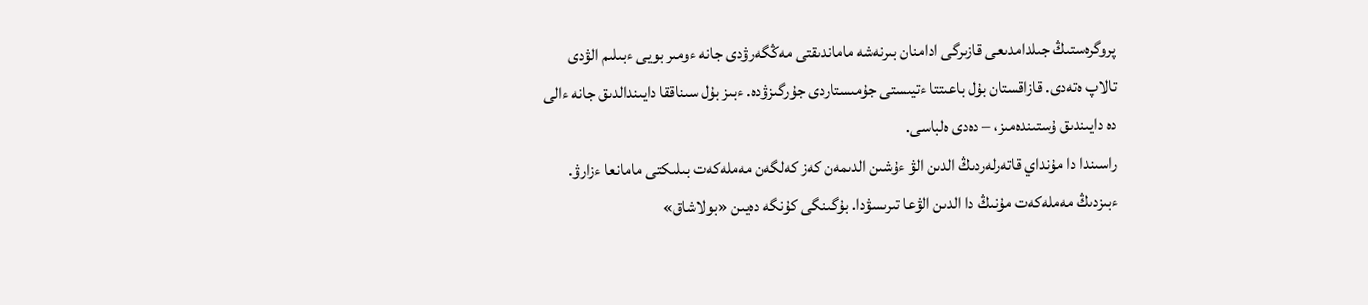پروگرەستىڭ جىلدامدىعى قازىرگى ادامنان بىرنەشە ماماندىقتى مەڭگەرۋدى جانە ءومىر بويى ءبىلىم الۋدى تالاپ ەتەدى. قازاقستان بۇل باعىتتا ءتيىستى جۇمىستاردى جۇرگىزۋدە. ءبىز بۇل سىناققا دايىندالدىق جانە ءالى دە دايىندىق ۇستىندەمىز، – دەدى ەلباسى.
راسىندا دا مۇنداي قاتەرلەردىڭ الدىن الۋ ءۇشىن الدىمەن كەز كەلگەن مەملەكەت بىلىكتى مامانعا ءزارۋ. ءبىزدىڭ مەملەكەت مۇنىڭ دا الدىن الۋعا تىرىسۋدا. بۇگىنگى كۇنگە دەيىن «بولاشاق»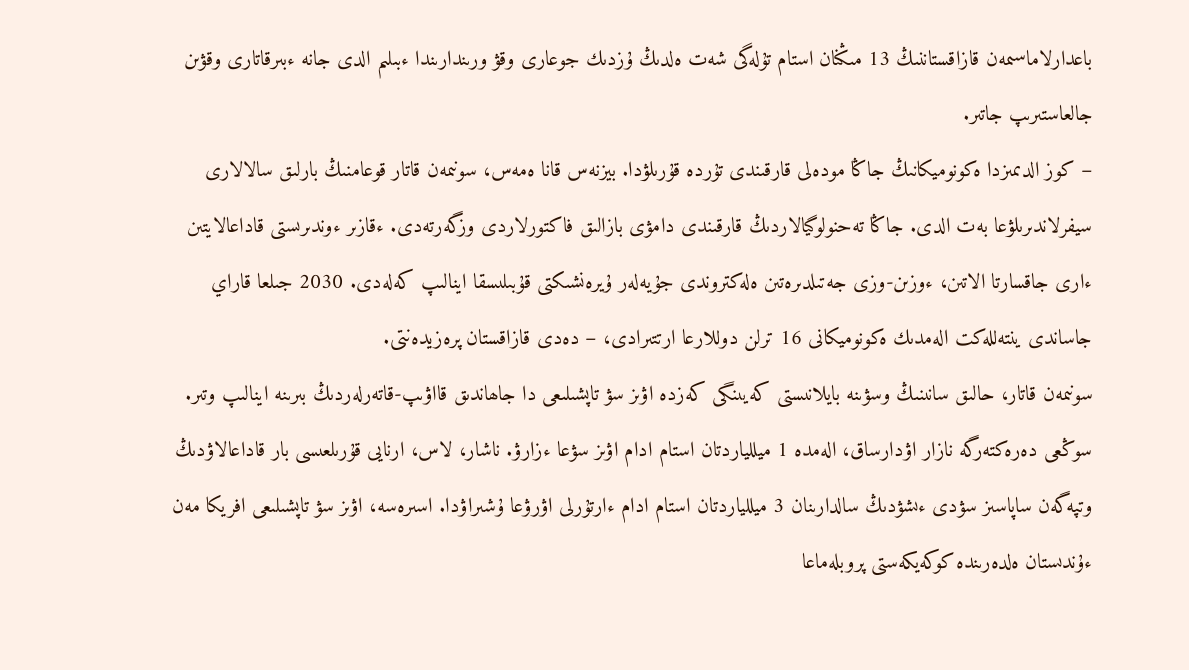باعدارلاماسىمەن قازاقستاننىڭ 13 مىڭنان استام تۇلەگى شەت ەلدىڭ ۇزدىك جوعارى وقۋ ورىندارىندا ءبىلىم الدى جانە ءبىرقاتارى وقۋىن جالعاستىرىپ جاتىر.
– كوز الدىمىزدا ەكونوميكانىڭ جاڭا مودەلى قارقىندى تۇردە قۇرىلۋدا. بيزنەس قانا ەمەس، سونىمەن قاتار قوعامنىڭ بارلىق سالالارى سيفرلاندىرىلۋعا بەت الدى. جاڭا تەحنولوگيالاردىڭ قارقىندى دامۋى بازالىق فاكتورلاردى وزگەرتەدى. ءقازىر ءوندىرىستى قاداعالايتىن ءارى جاقسارتا الاتىن، ءوزىن-وزى جەتىلدىرەتىن ەلەكتروندى جۇيەلەر ۇيرەنشىكتى قۇبىلىسقا اينالىپ كەلەدى. 2030 جىلعا قاراي جاساندى ينتەللەكت الەمدىك ەكونوميكانى 16 ترلن دوللارعا ارتتىرادى، – دەدى قازاقستان پرەزيدەنتى.
سونىمەن قاتار، حالىق سانىنىڭ وسۋىنە بايلانىستى كەيىنگى كەزدە اۋىز سۋ تاپشىلىعى دا جاھاندىق قااۋىپ-قاتەرلەردىڭ بىرىنە اينالىپ وتىر.
سوڭعى دەرەكتەرگە نازار اۋدارساق، الەمدە 1 ميللياردتان استام ادام اۋىز سۋعا ءزارۋ. ناشار، لاس، ارنايى قۇرىلعىسى بار قاداعالاۋدىڭ وتپەگەن ساپاسىز سۋدى ءىشۋدىڭ سالدارىنان 3 ميللياردتان استام ادام ءارتۇرلى اۋرۋعا ۇشىراۋدا. اسىرەسە، اۋىز سۋ تاپشىلىعى افريكا مەن ءۇندىستان ەلدەرىندە كوكەيكەستى پروبلەماعا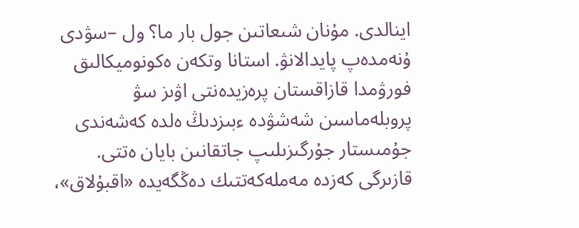اينالدى. مۇنان شىعاتىن جول بار ما؟ ول –سۋدى ۇنەمدەپ پايدالانۋ. استانا وتكەن ەكونوميكالىق فورۋمدا قازاقستان پرەزيدەنتى اۋىز سۋ پروبلەماسىن شەشۋدە ءبىزدىڭ ەلدە كەشەندى جۇمىستار جۇرگىزىلىپ جاتقانىن بايان ەتتى. قازىرگى كەزدە مەملەكەتتىك دەڭگەيدە «اقبۇلاق»،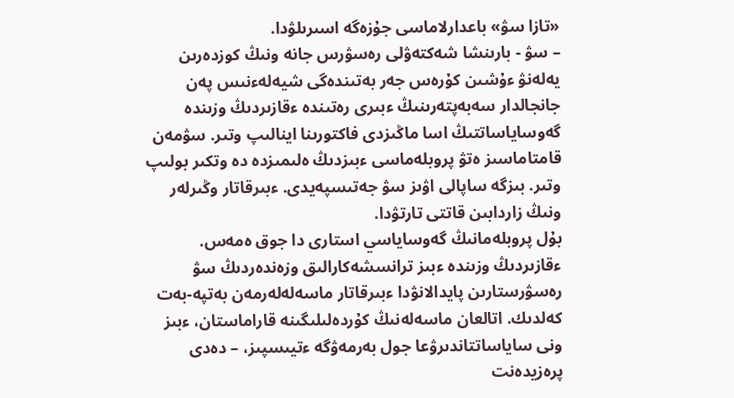«تازا سۋ» باعدارلاماسى جۇزەگە اسىرىلۋدا.
– سۋ - بارىنشا شەكتەۋلى رەسۋرس جانە ونىڭ كوزدەرىن يەلەنۋ ءۇشىن كۇرەس جەر بەتىندەگى شيەلەءنىس پەن جانجالدار سەبەپتەرىنىڭ ءبىرى رەتىندە ءقازىردىڭ وزىندە گەوساياساتتىڭ اسا ماڭىزدى فاكتورىنا اينالىپ وتىر. سۋمەن قامتاماسىز ەتۋ پروبلەماسى ءبىزدىڭ ەلىمىزدە دە وتكىر بولىپ وتىر. بىزگە ساپالى اۋىز سۋ جەتىسپەيدى. ءبىرقاتار وڭىرلەر ونىڭ زاردابىن قاتتى تارتۋدا.
بۇل پروبلەمانىڭ گەوساياسي استارى دا جوق ەمەس. ءقازىردىڭ وزىندە ءبىز ترانسشەكارالىق وزەندەردىڭ سۋ رەسۋرستارىن پايدالانۋدا ءبىرقاتار ماسەلەلەرمەن بەتپە-بەت كەلدىك. اتالعان ماسەلەنىڭ كۇردەلىلىگىنە قاراماستان، ءبىز ونى ساياساتتاندىرۋعا جول بەرمەۋگە ءتيىسپىز، – دەدى پرەزيدەنت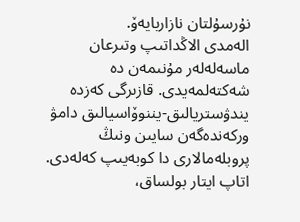نۇرسۇلتان نازاربايەۆ.
الەمدى الاڭداتىپ وتىرعان ماسەلەلەر مۇنىمەن دە شەكتەلمەيدى. قازىرگى كەزدە يندۋستريالىق-يننوۆاسيالىق دامۋ وركەندەگەن سايىن ونىڭ پروبلەمالارى دا كوبەيىپ كەلەدى. اتاپ ايتار بولساق،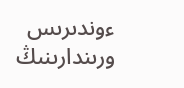ءوندىرىس ورىندارىنىڭ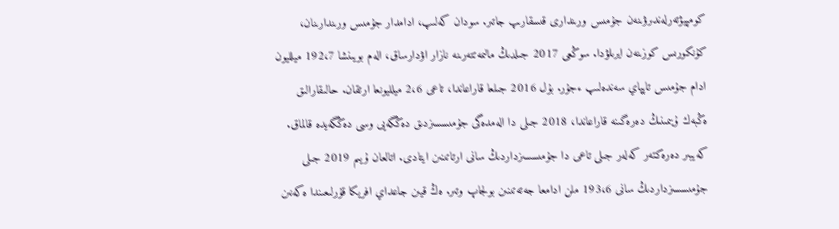كومپيۋتەرلەندىرۋىنەن جۇمىس ورىندارى قىسقارىپ جاتىر. سودان كەلىپ، ادامدار جۇمىس ورىندارىنان، كۇنكورىس كوزىنەن ايرىلۋدا. سوڭعى 2017 جىلدىڭ مالىمەتتەرىنە نازار اۋدارساق، الەم بويىنشا 192،7 ميلليون ادام جۇمىس تاپپاي سەندەلىپ ءجۇر. بۇل 2016 جىلعا قاراعاندا، تاعى 2،6 ميلليونعا ارتقان. حالىقارالىق ەڭبەك ۇيىمىنىڭ دەرەگىنە قاراعاندا، 2018 جىلى دا الەمدەگى جۇمىسسىزدىق دەڭگەيى وسى دەڭگەيدە قالماق. كەيبىر دەرەكتەر كەلەر جىلى تاعى دا جۇمىسسىزداردىڭ سانى ارتاتىنىن ايتادى. اتالعان ۇيىم 2019 جىلى جۇمىسسىزداردىڭ سانى 193،6 ملن ادامعا جەتەتىنىن بولجاپ وتىر. ەڭ قيىن جاعداي افريكا قۇرلىعىندا ەكەنىن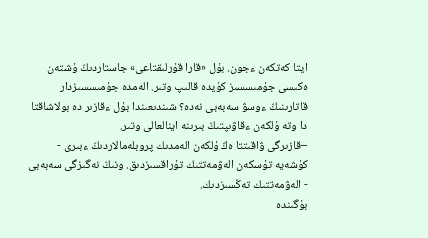ايتا كەتكەن ءجون. بۇل «قارا قۇرلىقتاعى» جاستاردىڭ ۇشتەن ەكىسى جۇمىسسىز كۇيدە قالىپ وتىر. الەمدە جۇمىسسىزدار قاتارىنىڭ ءوسۋ سەبەبى نەدە؟ شىندىعىندا بۇل ءقازىر دە بولاشاقتا دا وتە ۇلكەن ءقاۋىپتىڭ بىرىنە اينالعالى وتىر.
–قازىرگى ۋاقىتتا ەڭ ۇلكەن الەمدىك پروبلەمالاردىڭ ءبىرى - كۇشەيە تۇسكەن الەۋمەتتىك تۇراقسىزدىق. ونىڭ نەگىزگى سەبەبى - الەۋمەتتىك تەڭسىزدىك.
بۇگىندە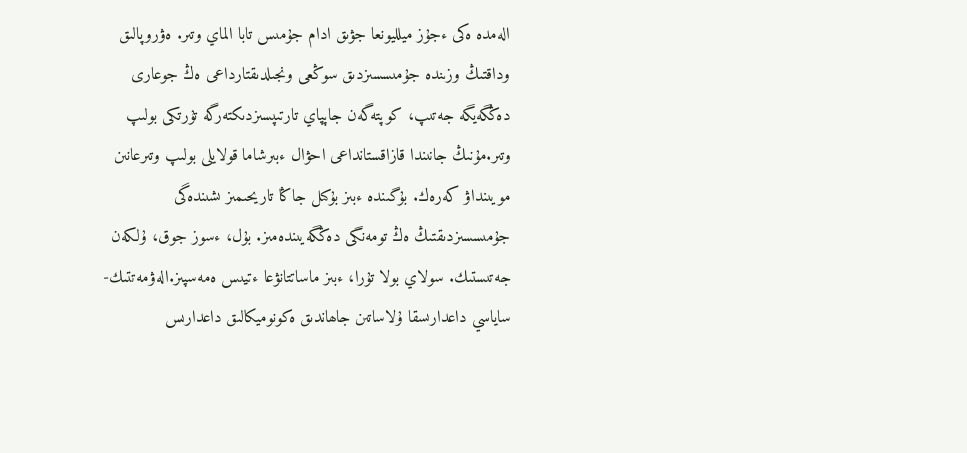الەمدە ەكى ءجۇز ميلليونعا جۋىق ادام جۇمىس تابا الماي وتىر. ەۋروپالىق وداقتىڭ وزىندە جۇمىسسىزدىق سوڭعى ونجىلدىقتارداعى ەڭ جوعارى دەڭگەيگە جەتىپ، كوپتەگەن جاپپاي تارتىپسىزدىكتەرگە تۇرتكى بولىپ وتىر.مۇنىڭ جانىندا قازاقستانداعى احۋال ءبىرشاما قولايلى بولىپ وتىرعانىن مويىنداۋ كەرەك. بۇگىندە ءبىز بۇكىل جاڭا تاريحىمىز ىشىندەگى جۇمىسسىزدىقتىڭ ەڭ تومەنگى دەڭگەيىندەمىز. بۇل، ءسوز جوق، ۇلكەن جەتىستىك. سولاي بولا تۇرا، ءبىز ماساتتانۋعا ءتيىس ەمەسپىز.الەۋمەتتىك-ساياسي داعدارىسقا ۇلاساتىن جاھاندىق ەكونوميكالىق داعدارىس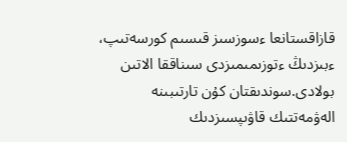قازاقستانعا ءسوزسىز قىسىم كورسەتىپ، ءبىزدىڭ ءتوزىمىمىزدى سىناققا الاتىن بولادى.سوندىقتان كۇن تارتىبىنە الەۋمەتتىك قاۋىپسىزدىك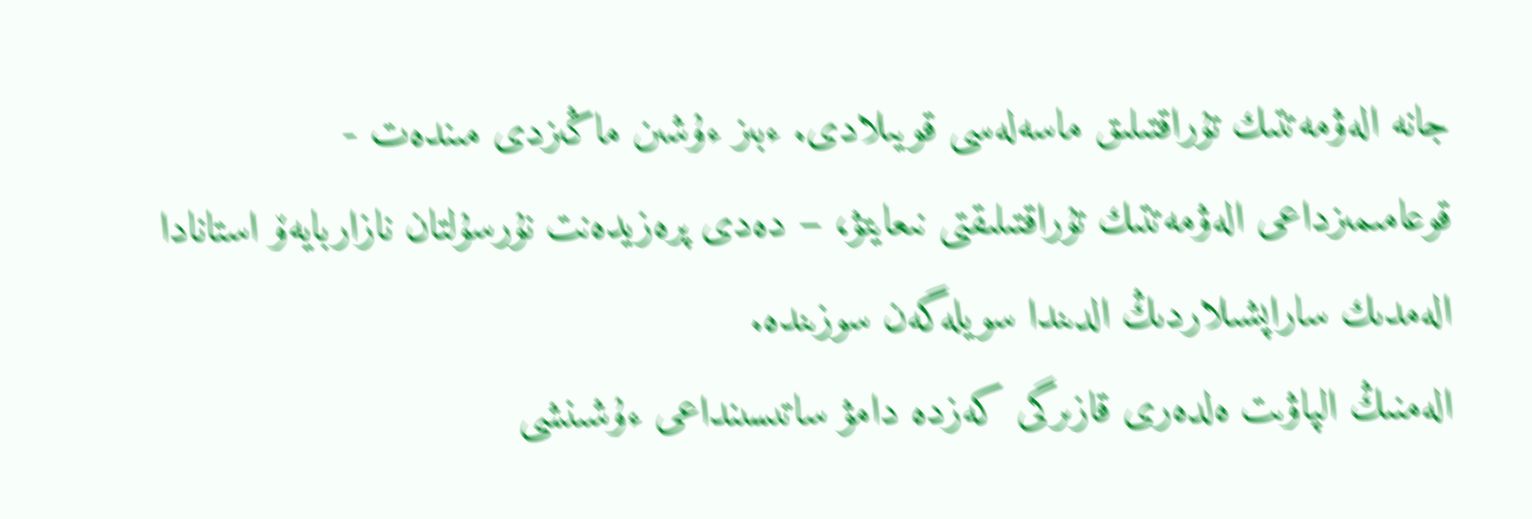جانە الەۋمەتتىك تۇراقتىلىق ماسەلەسى قويىلادى. ءبىز ءۇشىن ماڭىزدى مىندەت - قوعامىمىزداعى الەۋمەتتىك تۇراقتىلىقتى نىعايتۋ، – دەدى پرەزيدەنت نۇرسۇلتان نازاربايەۆ استانادا الەمدىك ساراپشىلاردىڭ الدىندا سويلەگەن سوزىندە.
الەمنىڭ الپاۋىت ەلدەرى قازىرگى كەزدە دامۋ ساتىسىنداعى ءۇشىنشى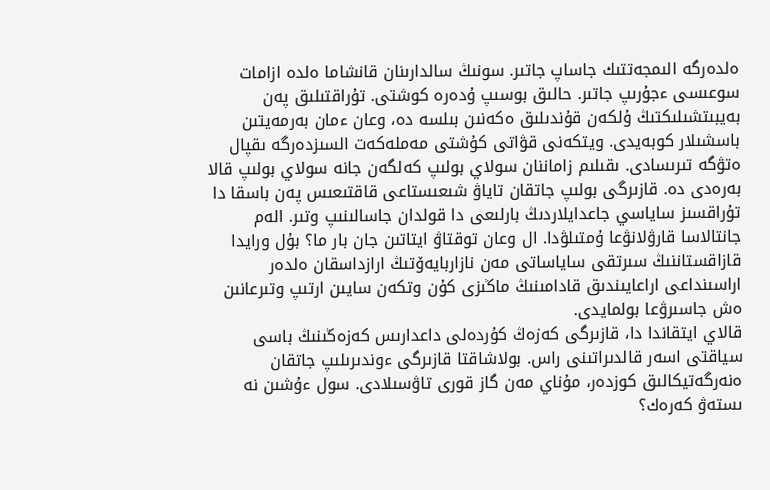ەلدەرگە الىمجەتتىك جاساپ جاتىر. سونىڭ سالدارىنان قانشاما ەلدە ازامات سوعىسى ءجۇرىپ جاتىر. حالىق بوسىپ ۇدەرە كوشتى. تۇراقتىلىق پەن بەيبىتشىلىكتىڭ ۇلكەن قۇندىلىق ەكەنىن بىلسە دە، وعان ءمان بەرمەيتىن باسشىلار كوبەيدى. ويتكەنى قۋاتى كۇشتى مەملەكەت السىزدەرگە ىقپال ەتۋگە تىرىسادى. ىقىلىم زاماننان سولاي بولىپ كەلگەن جانە سولاي بولىپ قالا بەرەدى دە. قازىرگى بولىپ جاتقان تاياۋ شىعىستاعى قاقتىعىس پەن باسقا دا تۇراقسىز ساياسي جاعدايلاردىڭ بارلىعى دا قولدان جاسالىنىپ وتىر. الەم جانتالاسا قارۋلانۋعا ۇمتىلۋدا. ال وعان توقتاۋ ايتاتىن جان بار ما؟ بۇل ورايدا قازاقستاننىڭ سىرتقى ساياساتى مەن نازاربايەۆتىڭ ارازداسقان ەلدەر اراسىنداعى اراعايىندىق قادامىنىڭ ماڭىزى كۇن وتكەن سايىن ارتىپ وتىرعانىن ەش جاسىرۋعا بولمايدى.
قالاي ايتقاندا دا، قازىرگى كەزەڭ كۇردەلى داعدارىس كەزەڭىنىڭ باسى سياقتى اسەر قالدىراتىنى راس. بولاشاقتا قازىرگى ءوندىرىلىپ جاتقان ەنەرگەتيكالىق كوزدەر، مۇناي مەن گاز قورى تاۋسىلادى. سول ءۇشىن نە ىستەۋ كەرەك؟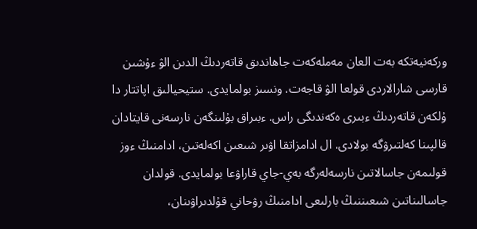وركەنيەتكە بەت العان مەملەكەت جاھاندىق قاتەردىڭ الدىن الۋ ءۇشىن قارسى شارالاردى قولعا الۋ قاجەت. ونسىز بولمايدى. ستيحيالىق اپاتتار دا ۇلكەن قاتەردىڭ ءبىرى ەكەندىگى راس. ءبىراق بۇلىنگەن نارسەنى قايتادان قالپىنا كەلتىرۋگە بولادى. ال ادامزاتقا اۋىر شىعىن اكەلەتىن، ادامنىڭ ءوز قولىمەن جاسالاتىن نارسەلەرگە بەي-جاي قاراۋعا بولمايدى. قولدان جاسالىناتىن شىعىننىڭ بارلىعى ادامنىڭ رۋحاني قۇلدىراۋىنان،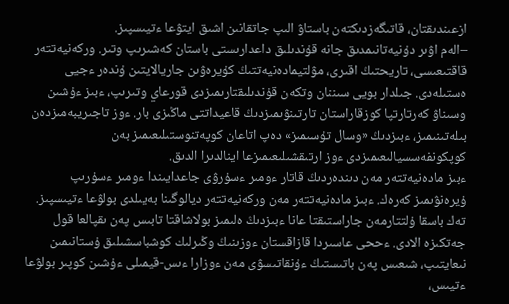ازعىندىقتان، قاتىگەزدىكتەن باستاۋ الىپ جاتقانىن اشىق ايتۋعا ءتيىسپىز.
–الەم اۋىر دۇنيەتانىمدىق جانە قۇندىلىق داعدارىستى باستان كەشىرىپ وتىر. وركەنيەتتەر قاقتىعىسى، تاريحتىڭ اقىرى، مۋلتيمادەنيەتتىڭ كۇيرەۋىن جاريالايتىن ۇندەر ءجيى ەستىلەدى. جىلدار بويى سىننان وتكەن قۇندىلىقتارىمىزدى قورعاي وتىرىپ، ءبىز ءۇشىن وسىناۋ كەرتارتپا كوزقاراستان تارتىنۋىمىزدىڭ قاعيداتتى ماڭىزى بار. ءوز تاجىريبەمىزدەن بىلەتىنىمىز، ءبىزدىڭ «وسال تۇسىمىز» دەپ اتاعان كوپەتنوستىلىعىمىز بەن كوپكونفەسسيالىعىمىزدى ءوز ارتىقشىلىعىمىزعا اينالدىرا الدىق.
ءبىز مادەنيەتتەر مەن دىندەردىڭ قاتار ءومىر ءسۇرۋى جاعدايىندا ءومىر ءسۇرىپ ۇيرەنۋىمىز كەرەك. ءبىز مادەنيەتتەر مەن وركەنيەتتەر ديالوگىنا بەيىلدى بولۋعا ءتيىسپىز. تەك باسقا ۇلتتارمەن جاراستىقتا عانا ءبىزدىڭ ەلىمىز بولاشاقتا تابىس پەن ىقپالعا قول جەتكىزە الادى. ءححى عاسىردا قازاقستان ءوزىنىڭ وڭىرلىك كوشباسشىلىق ۇستانىمىن نىعايتىپ، شىعىس پەن باتىستىڭ ءۇنقاتىسۋى مەن ءوزارا ءىس-قيمىلى ءۇشىن كوپىر بولۋعا ءتيىس،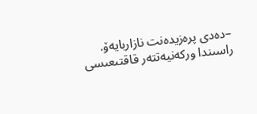–دەدى پرەزيدەنت نازاربايەۆ.
راسىندا وركەنيەتتەر قاقتىعىسى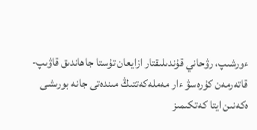ءورشىپ، رۋحاني قۇندىلىقتار ازايعان تۇستا جاھاندىق قاۋىپ-قاتەرمەن كۇرەسۋ ءار مەملەكەتتىڭ مىندەتى جانە بورىشى ەكەنىن ايتا كەتكىمىز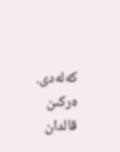كەلەدى.
ەركىن قالدان